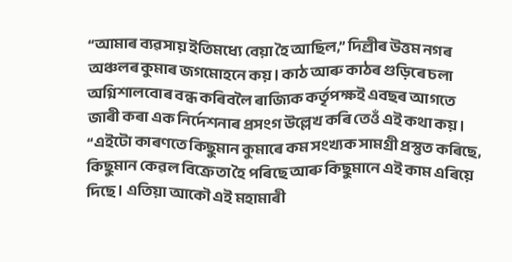“আমাৰ ব্যৱসায় ইতিমধ্যে বেয়া হৈ আছিল,” দিল্ৰীৰ উত্তম নগৰ অঞ্চলৰ কুমাৰ জগমোহনে কয়। কাঠ আৰু কাঠৰ গুড়িৰে চলা অগ্নিশালবোৰ বন্ধ কৰিবলৈ ৰাজ্যিক কৰ্তৃপক্ষই এবছৰ আগতে জাৰী কৰা এক নিৰ্দেশনাৰ প্ৰসংগ উল্লেখ কৰি তেওঁ এই কথা কয়। “এইটো কাৰণতে কিছুমান কুমাৰে কম সংখ্যক সামগ্ৰী প্ৰস্তুত কৰিছে, কিছুমান কেৱল বিক্ৰেতা হৈ পৰিছে আৰু কিছুমানে এই কাম এৰিয়ে দিছে। এতিয়া আকৌ এই মহামাৰী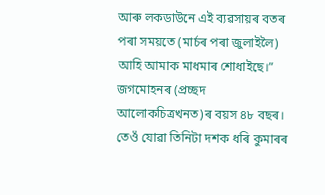আৰু লকডাউনে এই ব্যৱসায়ৰ বতৰ পৰা সময়তে (মাৰ্চৰ পৰা জুলাইলৈ) আহি আমাক মাধমাৰ শোধাইছে।”
জগমোহনৰ (প্ৰচ্ছদ আলোকচিত্ৰখনত)ৰ বয়স ৪৮ বছৰ। তেওঁ যোৱা তিনিটা দশক ধৰি কুমাৰৰ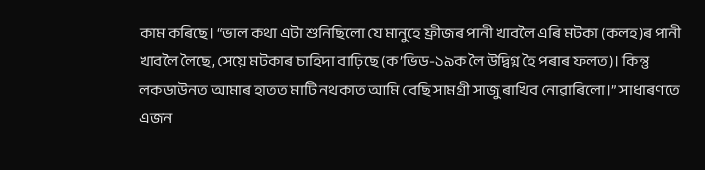কাম কৰিছে। “ভাল কথা এটা শুনিছিলো যে মানুহে ফ্ৰীজৰ পানী খাবলৈ এৰি মটকা (কলহ)ৰ পানী খাবলৈ লৈছে, সেয়ে মটকাৰ চাহিদা বাঢ়িছে (ক’ভিড-১৯ক লৈ উদ্বিগ্ন হৈ পৰাৰ ফলত)। কিন্তু লকডাউনত আমাৰ হাতত মাটি নথকাত আমি বেছি সামগ্ৰী সাজু ৰাখিব নোৱাৰিলো।” সাধাৰণতে এজন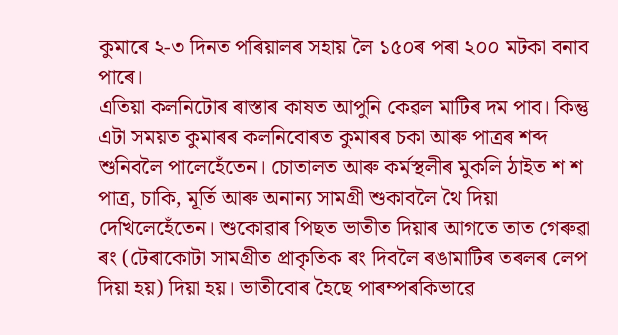কুমাৰে ২-৩ দিনত পৰিয়ালৰ সহায় লৈ ১৫০ৰ পৰা ২০০ মটকা বনাব পাৰে।
এতিয়া কলনিটোৰ ৰাস্তাৰ কাষত আপুনি কেৱল মাটিৰ দম পাব। কিন্তু এটা সময়ত কুমাৰৰ কলনিবোৰত কুমাৰৰ চকা আৰু পাত্ৰৰ শব্দ শুনিবলৈ পালেহেঁতেন। চোতালত আৰু কৰ্মস্থলীৰ মুকলি ঠাইত শ শ পাত্ৰ, চাকি, মূৰ্তি আৰু অনান্য সামগ্ৰী শুকাবলৈ থৈ দিয়া দেখিলেহেঁতেন। শুকোৱাৰ পিছত ভাতীত দিয়াৰ আগতে তাত গেৰুৱা ৰং (টেৰাকোটা সামগ্ৰীত প্ৰাকৃতিক ৰং দিবলৈ ৰঙামাটিৰ তৰলৰ লেপ দিয়া হয়) দিয়া হয়। ভাতীবোৰ হৈছে পাৰম্পৰকিভাৱে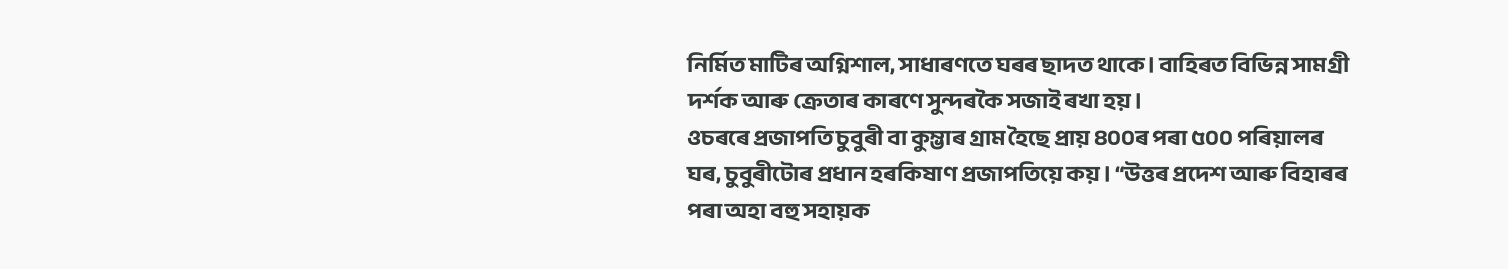নিৰ্মিত মাটিৰ অগ্নিশাল, সাধাৰণতে ঘৰৰ ছাদত থাকে। বাহিৰত বিভিন্ন সামগ্ৰী দৰ্শক আৰু ক্ৰেতাৰ কাৰণে সুন্দৰকৈ সজাই ৰখা হয়।
ওচৰৰে প্ৰজাপতি চুবুৰী বা কুম্ভাৰ গ্ৰাম হৈছে প্ৰায় ৪০০ৰ পৰা ৫০০ পৰিয়ালৰ ঘৰ, চুবুৰীটোৰ প্ৰধান হৰকিষাণ প্ৰজাপতিয়ে কয়। “উত্তৰ প্ৰদেশ আৰু বিহাৰৰ পৰা অহা বহু সহায়ক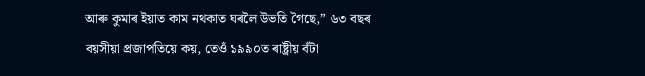আৰু কুমাৰ ইয়াত কাম নথকাত ঘৰলৈ উভতি গৈছে,” ৬৩ বছৰ বয়সীয়া প্ৰজাপতিয়ে কয়, তেওঁ ১৯৯০ত ৰাষ্ট্ৰীয় বঁটা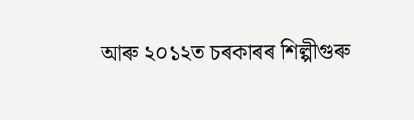আৰু ২০১২ত চৰকাৰৰ শিল্পীগুৰু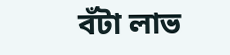বঁটা লাভ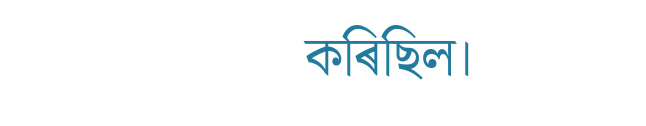কৰিছিল।